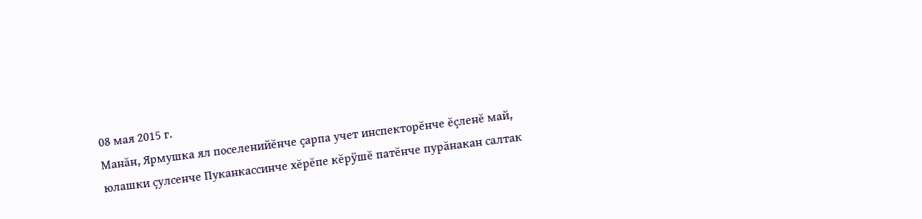08 мая 2015 г.
Манăн, Ярмушка ял поселенийĕнче çарпа учет инспекторĕнче ĕçленĕ май, юлашки çулсенче Пуканкассинче хĕрĕпе кĕрÿшĕ патĕнче пурăнакан салтак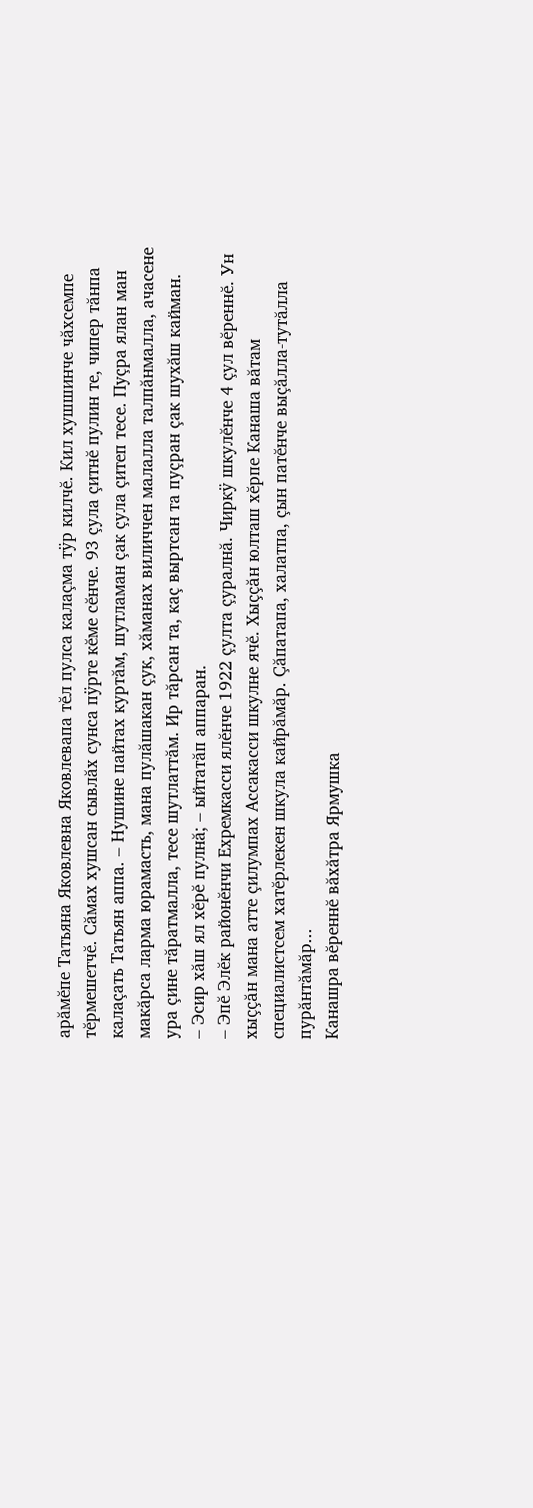арăмĕпе Татьяна Яковлевна Яковлевапа тĕл пулса калаçма тÿр килчĕ. Кил хушшинче чăхсемпе тĕрмешетчĕ. Сăмах хушсан сывлăх сунса пÿрте кĕме сĕнче. 93 çула çитнĕ пулин те, чипер тăнпа калаçать Татьян аппа. – Нушине пайтах куртăм, шутламан çак çула çитеп тесе. Пуçра ялан ман макăрса ларма юрамасть, мана пулăшакан çук, хăманах виличчен малалла талпăнмалла, ачасене ура çине тăратмалла, тесе шутлаттăм. Ир тăрсан та, каç выртсан та пуçран çак шухăш кайман.
– Эсир хăш ял хĕрĕ пулнă; – ыйтатăп аппаран.
– Эпĕ Элĕк районĕнчи Ехремкасси ялĕнче 1922 çулта çуралнă. Чиркÿ шкулĕнче 4 çул вĕреннĕ. Ун хыççăн мана атте çилумпах Ассакасси шкулне ячĕ. Хыççăн юлташ хĕрпе Канаша вăтам специалистсем хатĕрлекен шкула кайрăмăр. Çăпатапа, халатпа, çын патĕнче выçăлла-тутăлла пурăнтăмăр...
Канашра вĕреннĕ вăхăтра Ярмушка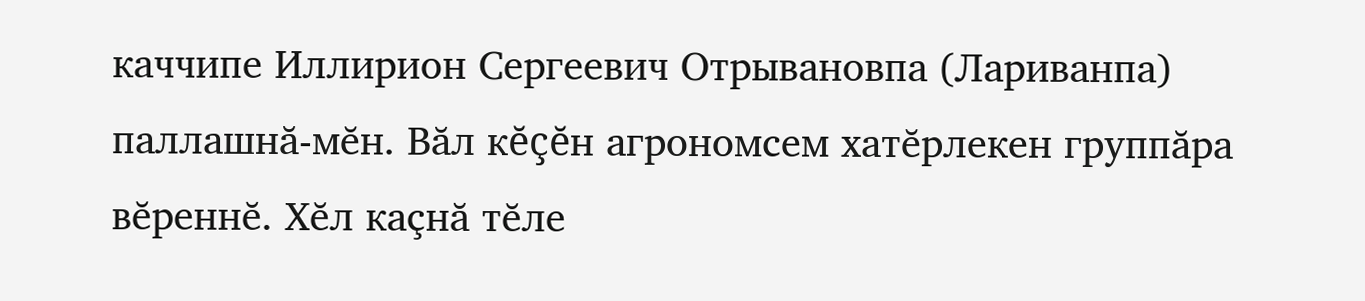каччипе Иллирион Сергеевич Отрывановпа (Лариванпа) паллашнă-мĕн. Вăл кĕçĕн агрономсем хатĕрлекен группăра вĕреннĕ. Хĕл каçнă тĕле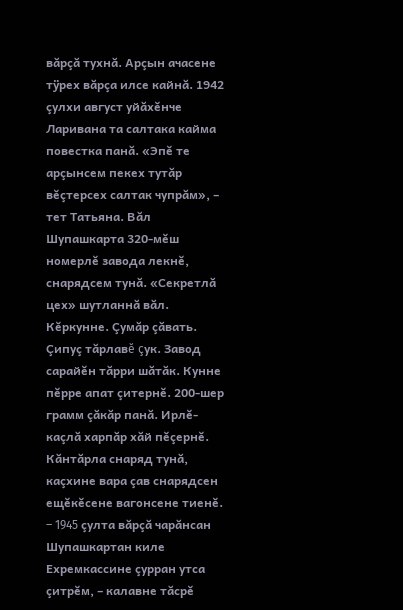вăрçă тухнă. Арçын ачасене тÿрех вăрçа илсе кайнă. 1942 çулхи август уйăхĕнче Ларивана та салтака кайма повестка панă. «Эпĕ те арçынсем пекех тутăр вĕçтерсех салтак чупрăм», – тет Татьяна. Вăл Шупашкарта 320-мĕш номерлĕ завода лекнĕ, снарядсем тунă. «Секретлă цех» шутланнă вăл.
Кĕркунне. Çумăр çăвать. Çипуç тăрлавĕ çук. Завод сарайĕн тăрри шăтăк. Кунне пĕрре апат çитернĕ. 200-шер грамм çăкăр панă. Ирлĕ-каçлă харпăр хăй пĕçернĕ. Кăнтăрла снаряд тунă, каçхине вара çав снарядсен ещĕкĕсене вагонсене тиенĕ.
– 1945 çулта вăрçă чарăнсан Шупашкартан киле Ехремкассине çурран утса çитрĕм, – калавне тăсрĕ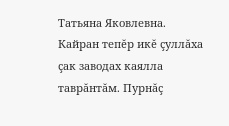Татьяна Яковлевна. Кайран тепĕр икĕ çуллăха çак заводах каялла таврăнтăм. Пурнăç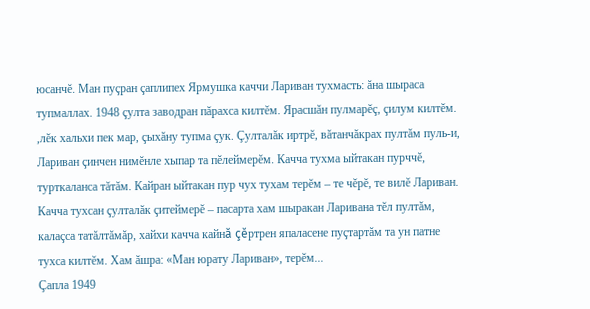юсанчĕ. Ман пуçран çаплипех Ярмушка каччи Лариван тухмасть: ăна шыраса тупмаллах. 1948 çулта заводран пăрахса килтĕм. Ярасшăн пулмарĕç, çилум килтĕм. ,лĕк хальхи пек мар, çыхăну тупма çук. Çулталăк иртрĕ, вăтанчăкрах пултăм пуль-и, Лариван çинчен нимĕнле хыпар та пĕлеймерĕм. Качча тухма ыйтакан пурччĕ, турткаланса тăтăм. Кайран ыйтакан пур чух тухам терĕм – те чĕрĕ, те вилĕ Лариван. Качча тухсан çулталăк çитеймерĕ – пасарта хам шыракан Ларивана тĕл пултăм, калаçса татăлтăмăр, хайхи качча кайнă çĕртрен япаласене пуçтартăм та ун патне тухса килтĕм. Хам ăшра: «Ман юрату Лариван», терĕм...
Çапла 1949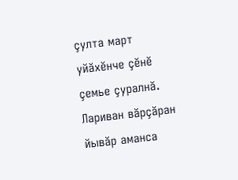çулта март уйăхĕнче çĕнĕ çемье çуралнă. Лариван вăрçăран йывăр аманса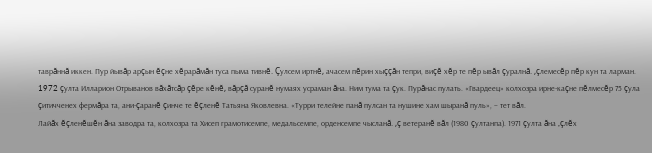таврăннă иккен. Пур йывăр арçын ĕçне хĕрарăмăн туса пыма тивнĕ. Çулсем иртнĕ, ачасем пĕрин хыççăн тепри, виçĕ хĕр те пĕр ывăл çуралнă. ,çлемесĕр пĕр кун та ларман. 1972 çулта Илларион Отрыванов вăхăтсăр çĕре кĕнĕ, вăрçă суранĕ нумаях усраман ăна. Ним тума та çук. Пурăнас пулать. «Гвардеец» колхозра ирне-каçне пĕлмесĕр 75 çула çитичченех фермăра та, ани-çаранĕ çинче те ĕçленĕ Татьяна Яковлевна. «Турри телейне панă пулсан та нушине хам шыранă пуль», – тет вăл.
Лайăх ĕçленĕшĕн ăна заводра та, колхозра та Хисеп грамотисемпе, медальсемпе, орденсемпе чысланă. ,ç ветеранĕ вăл (1980 çултанпа). 1971 çулта ăна ,çлĕх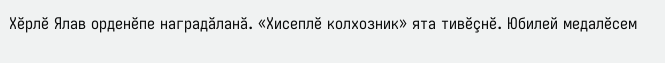Хĕрлĕ Ялав орденĕпе наградăланă. «Хисеплĕ колхозник» ята тивĕçнĕ. Юбилей медалĕсем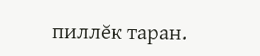пиллĕк таран.